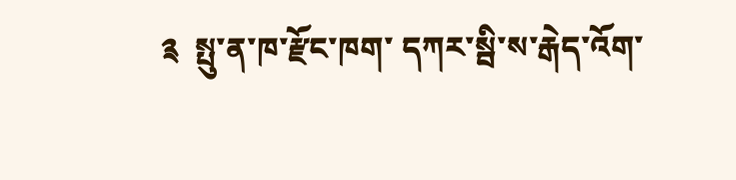༉  སྤུ་ན་ཁ་རྫོང་ཁག་ དཀར་སྦི་ས་རྒེད་འོག་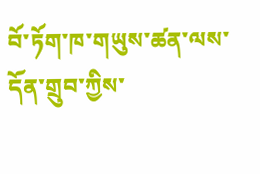བོ་ཏོག་ཁ་གཡུས་ཚན་ལས་དོན་གྲུབ་ཀྱིས་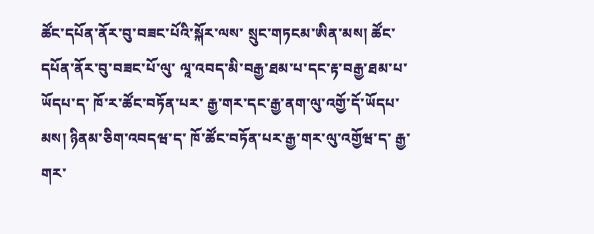ཚོང་དཔོན་ནོར་བུ་བཟང་པོའི་སྐོར་ལས་ སྲུང་གཏངམ་ཨིན་མས། ཚོང་དཔོན་ནོར་བུ་བཟང་པོ་ལུ་ ལཱ་འབད་མི་བརྒྱ་ཐམ་པ་དང་རྟ་བརྒྱ་ཐམ་པ་ཡོདཔ་ད་ ཁོ་ར་ཚོང་བཏོན་པར་ རྒྱ་གར་དང་རྒྱ་ནག་ལུ་འགྱོ་དོ་ཡོདཔ་མས། ཉིནམ་ཅིག་འབདཝ་ད་ ཁོ་ཚོང་བཏོན་པར་རྒྱ་གར་ལུ་འགྱོཝ་ད་ རྒྱ་གར་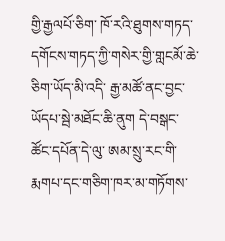གྱི་རྒྱལཔོ་ཅིག་ ཁོ་རའི་ཐུགས་གཏད་དགོངས་གཏད་ཀྱི་གསེར་གྱི་གླངམོ་ཆེ་ཅིག་ཡོད་མི་འདི་ རྒྱ་མཚོ་ནང་བྱང་ཡོདཔ་སྦེ་མཐོང་ཆི་ནུག དེ་བསྒང་ ཚོང་དཔོན་དེ་ལུ་ ཨམ་སྲུ་རང་གི་རྨགཔ་དང་གཅིག་ཁར་མ་གཏོགས་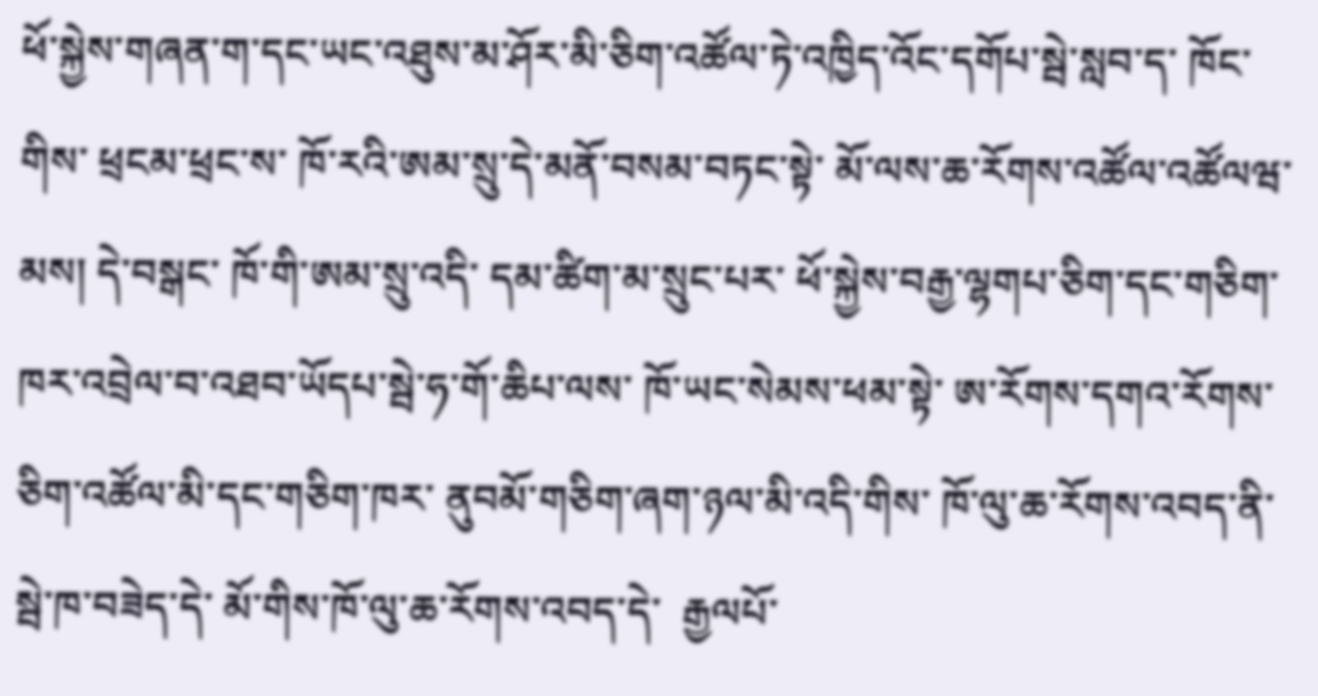ཕོ་སྐྱེས་གཞན་ག་དང་ཡང་འཐུས་མ་ཤོར་མི་ཅིག་འཚོལ་ཏེ་འཁྱིད་འོང་དགོཔ་སྦེ་སླབ་ད་ ཁོང་གིས་ ཕྲངམ་ཕྲང་ས་ ཁོ་རའི་ཨམ་སྲུ་དེ་མནོ་བསམ་བཏང་སྟེ་ མོ་ལས་ཆ་རོགས་འཚོལ་འཚོལཝ་མས། དེ་བསྒང་ ཁོ་གི་ཨམ་སྲུ་འདི་ དམ་ཚིག་མ་སྲུང་པར་ ཕོ་སྐྱེས་བརྒྱ་ལྷགཔ་ཅིག་དང་གཅིག་ཁར་འབྲེལ་བ་འཐབ་ཡོདཔ་སྦེ་ཧ་གོ་ཆིཔ་ལས་ ཁོ་ཡང་སེམས་ཕམ་སྟེ་ ཨ་རོགས་དགའ་རོགས་ཅིག་འཚོལ་མི་དང་གཅིག་ཁར་ ནུབམོ་གཅིག་ཞག་ཉལ་མི་འདི་གིས་ ཁོ་ལུ་ཆ་རོགས་འབད་ནི་སྦེ་ཁ་བཟེད་དེ་ མོ་གིས་ཁོ་ལུ་ཆ་རོགས་འབད་དེ་  རྒྱལཔོ་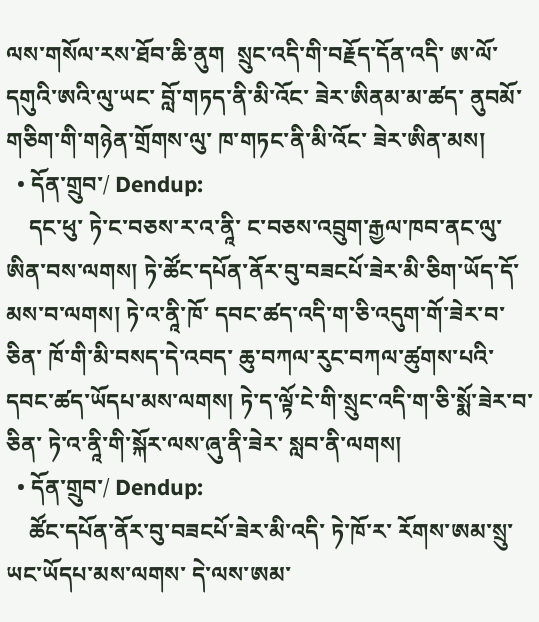ལས་གསོལ་རས་ཐོབ་ཆི་ནུག  སྲུང་འདི་གི་བརྗོད་དོན་འདི་ ཨ་ལོ་དགུའི་ཨའི་ལུ་ཡང་ བློ་གཏད་ནི་མི་འོང་ ཟེར་ཨིནམ་མ་ཚད་ ནུབམོ་གཅིག་གི་གཉེན་གྲོགས་ལུ་ ཁ་གཏང་ནི་མི་འོང་ ཟེར་ཨིན་མས།
  • དོན་གྲུབ་/ Dendup:
    དང་ཕུ་ ཏེ་ང་བཅས་ར་འ་ནཱི་ ང་བཅས་འབྲུག་རྒྱལ་ཁབ་ནང་ལུ་ཨིན་བས་ལགས། ཏེ་ཚོང་དཔོན་ནོར་བུ་བཟངཔོ་ཟེར་མི་ཅིག་ཡོད་དོ་མས་བ་ལགས། ཏེ་འ་ནཱི་ཁོ་ དབང་ཚད་འདི་ག་ཅི་འདུག་གོ་ཟེར་བ་ཅིན་ ཁོ་གི་མི་བསད་དེ་འབད་ ཆུ་བཀལ་རུང་བཀལ་ཚུགས་པའི་ དབང་ཚད་ཡོདཔ་མས་ལགས། ཏེ་ད་ལྟོ་ངེ་གི་སྲུང་འདི་ག་ཅི་སྨོ་ཟེར་བ་ཅིན་ ཏེ་འ་ནཱི་གི་སྐོར་ལས་ཞུ་ནི་ཟེར་ སླབ་ནི་ལགས།
  • དོན་གྲུབ་/ Dendup:
    ཚོང་དཔོན་ནོར་བུ་བཟངཔོ་ཟེར་མི་འདི་ ཏེ་ཁོ་ར་ རོགས་ཨམ་སྲུ་ཡང་ཡོདཔ་མས་ལགས་ དེ་ལས་ཨམ་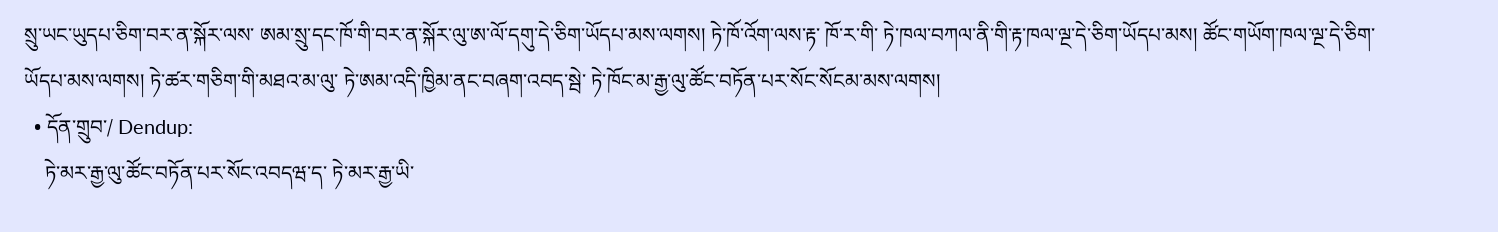སྲུ་ཡང་ཡུདཔ་ཅིག་བར་ན་སྐོར་ལས་ ཨམ་སྲུ་དང་ཁོ་གི་བར་ན་སྐོར་ལུ་ཨ་ལོ་དགུ་དེ་ཅིག་ཡོདཔ་མས་ལགས། ཏེ་ཁོ་འོག་ལས་རྟ་ ཁོ་ར་གི་ ཏེ་ཁལ་བཀལ་ནི་གི་རྟ་ཁལ་ལྔ་དེ་ཅིག་ཡོདཔ་མས། ཚོང་གཡོག་ཁལ་ལྔ་དེ་ཅིག་ཡོདཔ་མས་ལགས། ཏེ་ཚར་གཅིག་གི་མཐའ་མ་ལུ་ ཏེ་ཨམ་འདི་ཁྱིམ་ནང་བཞག་འབད་སྦེ་ ཏེ་ཁོང་མ་རྒྱ་ལུ་ཚོང་བཏོན་པར་སོང་སོངམ་མས་ལགས།
  • དོན་གྲུབ་/ Dendup:
    ཏེ་མར་རྒྱ་ལུ་ཚོང་བཏོན་པར་སོང་འབདཝ་ད་ ཏེ་མར་རྒྱ་ཡི་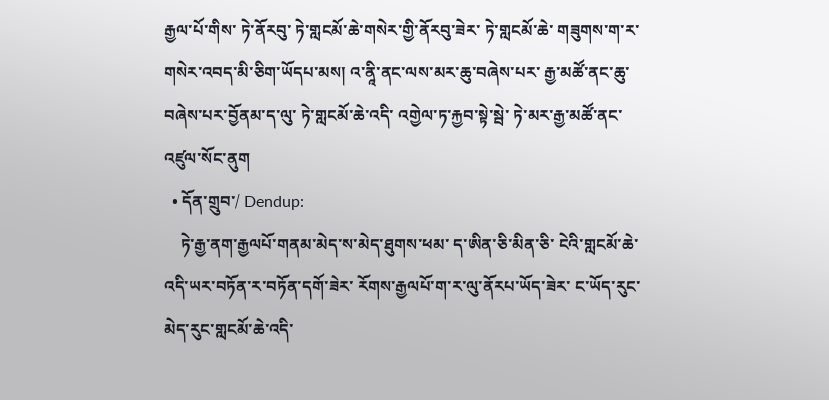རྒྱལ་པོ་གིས་ ཏེ་ནོརབུ་ ཏེ་གླངམོ་ཆེ་གསེར་གྱི་ནོརབུ་ཟེར་ ཏེ་གླངམོ་ཆེ་ གཟུགས་ག་ར་གསེར་འབད་མི་ཅིག་ཡོདཔ་མས། འ་ནཱི་ནང་ལས་མར་ཆུ་བཞེས་པར་ རྒྱ་མཚོ་ནང་ཆུ་བཞེས་པར་བྱོནམ་ད་ལུ་ ཏེ་གླངམོ་ཆེ་འདི་ འགྱེལ་ཏ་རྐྱབ་སྟེ་སྦེ་ ཏེ་མར་རྒྱ་མཚོ་ནང་འཛུལ་སོང་ནུག
  • དོན་གྲུབ་/ Dendup:
    ཏེ་རྒྱ་ནག་རྒྱལཔོ་གནམ་མེད་ས་མེད་ཐུགས་ཕམ་ ད་ཨིན་ཅི་མིན་ཅི་ ངེའི་གླངམོ་ཆེ་འདི་ཡར་བཏོན་ར་བཏོན་དགོ་ཟེར་ རོགས་རྒྱལཔོ་ག་ར་ལུ་ནོརཔ་ཡོད་ཟེར་ ང་ཡོད་རུང་མེད་རུང་གླངམོ་ཆེ་འདི་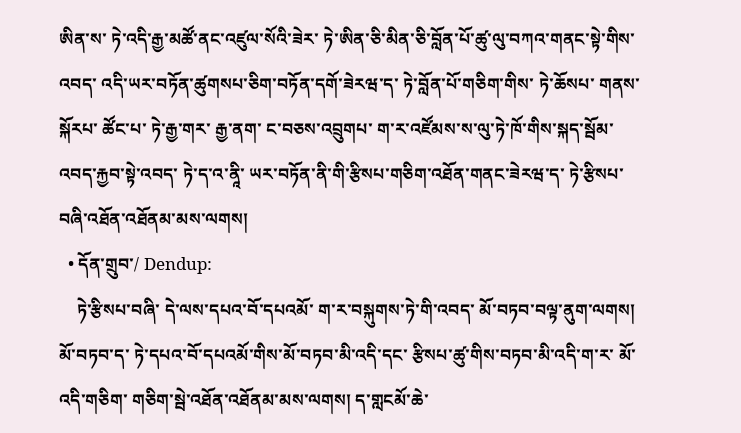ཨིན་ས་ ཏེ་འདི་རྒྱ་མཚོ་ནང་འཛུལ་སོའི་ཟེར་ ཏེ་ཨིན་ཅི་མིན་ཅི་བློན་པོ་ཚུ་ལུ་བཀའ་གནང་སྟེ་གིས་འབད་ འདི་ཡར་བཏོན་ཚུགསཔ་ཅིག་བཏོན་དགོ་ཟེརཝ་ད་ ཏེ་བློན་པོ་གཅིག་གིས་ ཏེ་ཆོསཔ་ གནས་སྐོརཔ་ ཚོང་པ་ ཏེ་རྒྱ་གར་ རྒྱ་ནག་ ང་བཅས་འབྲུགཔ་ ག་ར་འཛོམས་ས་ལུ་ཏེ་ཁོ་གིས་སྐད་སྦོམ་འབད་རྐྱབ་སྟེ་འབད་ ཏེ་ད་འ་ནཱི་ ཡར་བཏོན་ནི་གི་རྩིསཔ་གཅིག་འཐོན་གནང་ཟེརཝ་ད་ ཏེ་རྩིསཔ་བཞི་འཐོན་འཐོནམ་མས་ལགས།
  • དོན་གྲུབ་/ Dendup:
    ཏེ་རྩིསཔ་བཞི་ དེ་ལས་དཔའ་བོ་དཔའམོ་ ག་ར་བསྐུགས་ཏེ་གི་འབད་ མོ་བཏབ་བལྟ་ནུག་ལགས། མོ་བཏབ་ད་ ཏེ་དཔའ་བོ་དཔའམོ་གིས་མོ་བཏབ་མི་འདི་དང་ རྩིསཔ་ཚུ་གིས་བཏབ་མི་འདི་ག་ར་ མོ་འདི་གཅིག་ གཅིག་སྦེ་འཐོན་འཐོནམ་མས་ལགས། ད་གླངམོ་ཆེ་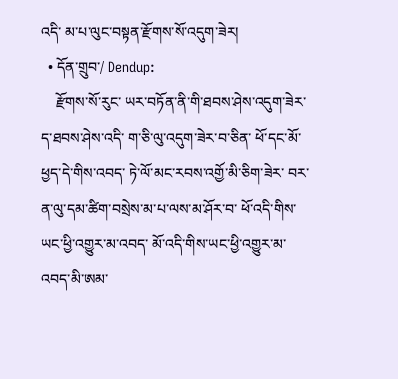འདི་ མ་པ་ལུང་བསྟན་རྫོགས་སོ་འདུག་ཟེར།
  • དོན་གྲུབ་/ Dendup:
    རྫོགས་སོ་རུང་ ཡར་བཏོན་ནི་གི་ཐབས་ཤེས་འདུག་ཟེར་ ད་ཐབས་ཤེས་འདི་ ག་ཅི་ལུ་འདུག་ཟེར་བ་ཅིན་ ཕོ་དང་མོ་ཕྱད་དེ་གིས་འབད་ ཏེ་ལོ་མང་རབས་འགྱོ་མི་ཅིག་ཟེར་ བར་ན་ལུ་དམ་ཚིག་བསྲེས་མ་པ་ལས་མ་ཤོར་བ་ ཕོ་འདི་གིས་ཡང་ཕྱི་འགྱུར་མ་འབད་ མོ་འདི་གིས་ཡང་ཕྱི་འགྱུར་མ་འབད་མི་ཨམ་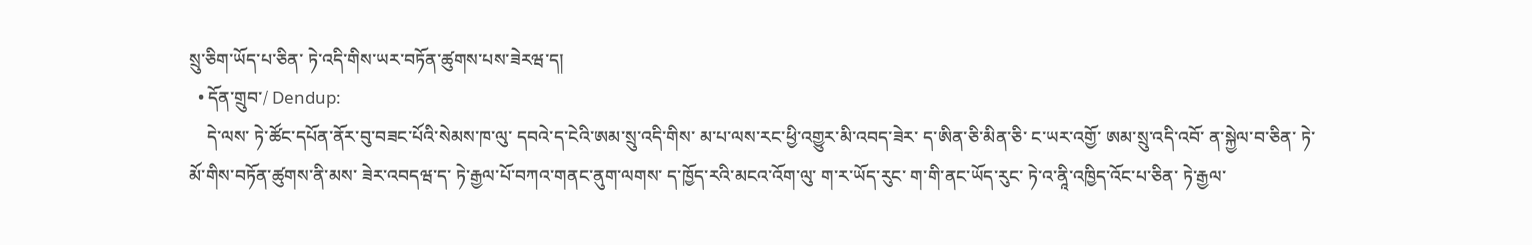སྲུ་ཅིག་ཡོད་པ་ཅིན་ ཏེ་འདི་གིས་ཡར་བཏོན་ཚུགས་པས་ཟེརཝ་ད།
  • དོན་གྲུབ་/ Dendup:
    དེ་ལས་ ཏེ་ཚོང་དཔོན་ནོར་བུ་བཟང་པོའི་སེམས་ཁ་ལུ་ དབའེ་ད་ངེའི་ཨམ་སྲུ་འདི་གིས་ མ་པ་ལས་རང་ཕྱི་འགྱུར་མི་འབད་ཟེར་ ད་ཨིན་ཅི་མིན་ཅི་ ང་ཡར་འགྱོ་ ཨམ་སྲུ་འདི་འབོ་ ན་སྐྱེལ་བ་ཅིན་ ཏེ་མོ་གིས་བཏོན་ཚུགས་ནི་མས་ ཟེར་འབདཝ་ད་ ཏེ་རྒྱལ་པོ་བཀའ་གནང་ནུག་ལགས་ ད་ཁྱོད་རའི་མངའ་འོག་ལུ་ ག་ར་ཡོད་རུང་ ག་གི་ནང་ཡོད་རུང་ ཏེ་འ་ནཱི་འཁྱིད་འོང་པ་ཅིན་ ཏེ་རྒྱལ་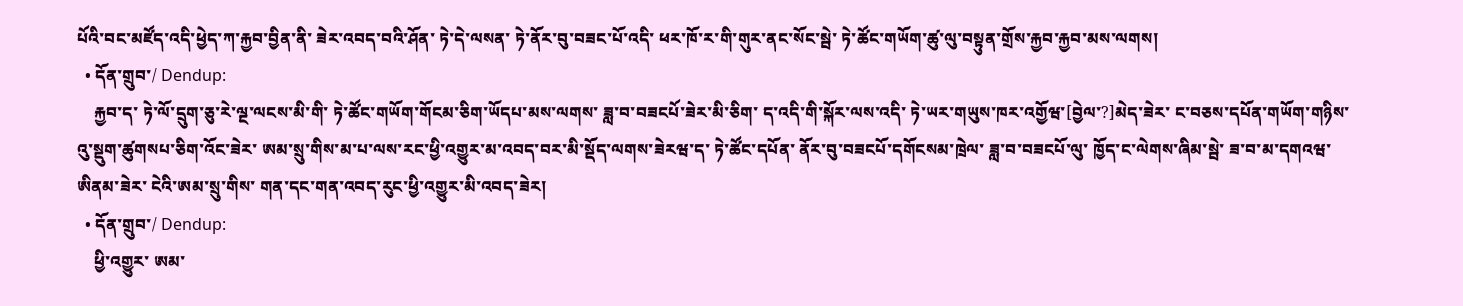པོའི་བང་མཛོད་འདི་ཕྱེད་ཀ་རྐྱབ་བྱིན་ནི་ ཟེར་འབད་བའི་ཤོན་ ཏེ་དེ་ལསན་ ཏེ་ནོར་བུ་བཟང་པོ་འདི་ ཕར་ཁོ་ར་གི་གུར་ནང་སོང་སྦེ་ ཏེ་ཚོང་གཡོག་ཚུ་ལུ་བསྟུན་གྲོས་རྐྱབ་རྐྱབ་མས་ལགས།
  • དོན་གྲུབ་/ Dendup:
    རྐྱབ་ད་ ཏེ་ལོ་དྲུག་ཅུ་རེ་ལྔ་ལངས་མི་གི་ ཏེ་ཚོང་གཡོག་གོངམ་ཅིག་ཡོདཔ་མས་ལགས་ ཟླ་བ་བཟངཔོ་ཟེར་མི་ཅིག་ ད་འདི་གི་སྐོར་ལས་འདི་ ཏེ་ཡར་གཡུས་ཁར་འགྱོཝ་[བྱེལ་?]མེད་ཟེར་ ང་བཅས་དཔོན་གཡོག་གཉིས་ འུ་སྡུག་ཚུགསཔ་ཅིག་འོང་ཟེར་ ཨམ་སྲུ་གིས་མ་པ་ལས་རང་ཕྱི་འགྱུར་མ་འབད་བར་མི་སྡོད་ལགས་ཟེརཝ་ད་ ཏེ་ཚོང་དཔོན་ ནོར་བུ་བཟངཔོ་དགོངསམ་ཁྲེལ་ ཟླ་བ་བཟངཔོ་ལུ་ ཁྱོད་ང་ལེགས་ཞིམ་སྦེ་ ཟ་བ་མ་དགའཝ་ཨིནམ་ཟེར་ ངེའི་ཨམ་སྲུ་གིས་ གན་དང་གན་འབད་རུང་ཕྱི་འགྱུར་མི་འབད་ཟེར།
  • དོན་གྲུབ་/ Dendup:
    ཕྱི་འགྱུར་ ཨམ་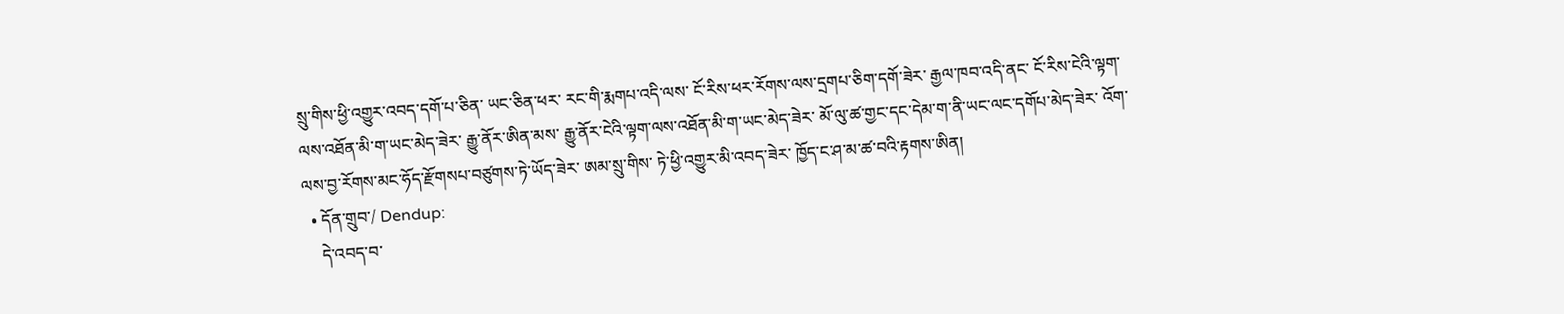སྲུ་གིས་ཕྱི་འགྱུར་འབད་དགོ་པ་ཅིན་ ཡང་ཅིན་ཕར་ རང་གི་རྨགཔ་འདི་ལས་ ངོ་རིས་ཕར་རོགས་ལས་དྲགཔ་ཅིག་དགོ་ཟེར་ རྒྱལ་ཁབ་འདི་ནང་ ངོ་རིས་ངེའི་ལྟག་ལས་འཐོན་མི་ག་ཡང་མེད་ཟེར་ རྒྱུ་ནོར་ཨིན་མས་ རྒྱུ་ནོར་ངེའི་ལྟག་ལས་འཐོན་མི་ག་ཡང་མེད་ཟེར་ མོ་ལུ་ཚ་གྱང་དང་དེམ་ག་ནི་ཡང་ལང་དགོཔ་མེད་ཟེར་ འོག་ལས་བྱ་རོགས་མང་ཧོད་རྫོགསཔ་བཙུགས་ཏེ་ཡོད་ཟེར་ ཨམ་སྲུ་གིས་ ཏེ་ཕྱི་འགྱུར་མི་འབད་ཟེར་ ཁྱོད་ང་ཤ་མ་ཚ་བའི་རྟགས་ཨིན།
  • དོན་གྲུབ་/ Dendup:
    དེ་འབད་བ་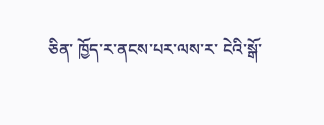ཅིན་ ཁྱོད་ར་ནངས་པར་ལས་ར་ ངེའི་སྒོ་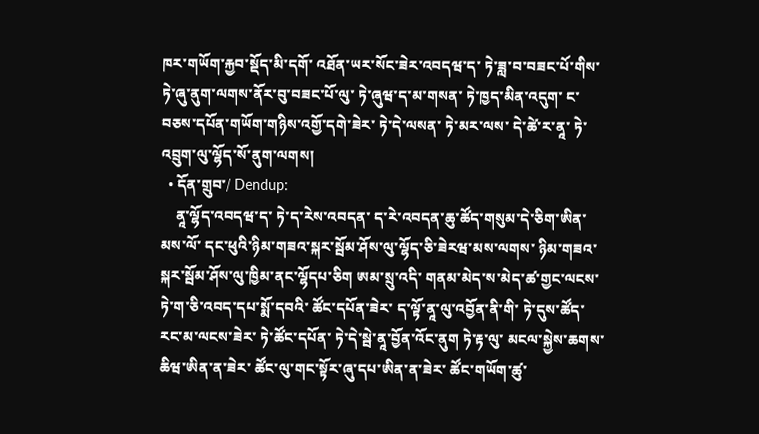ཁར་གཡོག་རྐྱབ་སྡོད་མི་དགོ་ འཐོན་ཡར་སོང་ཟེར་འབདཝ་ད་ ཏེ་ཟླ་བ་བཟང་པོ་གིས་ ཏེ་ཞུ་ནུག་ལགས་ནོར་བུ་བཟང་པོ་ལུ་ ཏེ་ཞུཝ་ད་མ་གསན་ ཏེ་ཁྱད་མིན་འདུག་ ང་བཅས་དཔོན་གཡོག་གཉིས་འགྱོ་དགེ་ཟེར་ ཏེ་དེ་ལསན་ ཏེ་མར་ལས་ དེ་ཚེ་ར་ནཱ་ ཏེ་འབྲུག་ལུ་ལྷོད་སོ་ནུག་ལགས།
  • དོན་གྲུབ་/ Dendup:
    ནཱ་ལྷོད་འབདཝ་ད་ ཏེ་ད་རེས་འབདན་ ད་རེ་འབདན་ཆུ་ཚོད་གསུམ་དེ་ཅིག་ཨིན་མས་ལོ་ དང་ཕུའི་ཉིམ་གཟའ་སྐར་སྦོམ་ཤོས་ལུ་ལྷོད་ཅི་ཟེརཝ་མས་ལགས་ ཉིམ་གཟའ་སྐར་སྦོམ་ཤོས་ལུ་ཁྱིམ་ནང་ལྷོདཔ་ཅིག ཨམ་སྲུ་འདི་ གནམ་མེད་ས་མེད་ཚ་གྱང་ལངས་ ཏེ་ག་ཅི་འབད་དཔ་སྨོ་དབའི་ ཚོང་དཔོན་ཟེར་ ད་ལྟོ་ནཱ་ལུ་འབྱོན་ནི་གི་ ཏེ་དུས་ཚོད་རང་མ་ལངས་ཟེར་ ཏེ་ཚོང་དཔོན་ ཏེ་དེ་སྦེ་ནཱ་བྱོན་འོང་ནུག ཏེ་རྟ་ལུ་ མངལ་སྐྱེས་ཆགས་ཆིཝ་ཨིན་ན་ཟེར་ ཚོང་ལུ་གང་སྟོར་ཞུ་དཔ་ཨིན་ན་ཟེར་ ཚོང་གཡོག་ཚུ་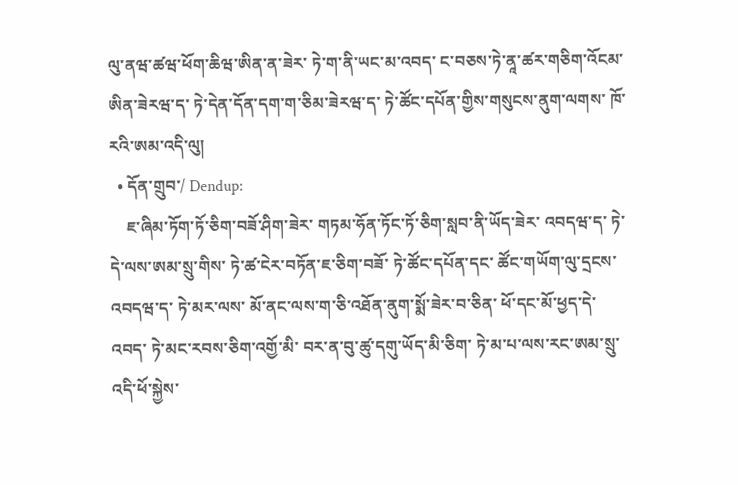ལུ་ནཝ་ཚཝ་ཕོག་ཆིཝ་ཨིན་ན་ཟེར་ ཏེ་ག་ནི་ཡང་མ་འབད་ ང་བཅས་ཏེ་ནཱ་ཚར་གཅིག་འོངམ་ཨིན་ཟེརཝ་ད་ ཏེ་དེན་དོན་དག་ག་ཅིམ་ཟེརཝ་ད་ ཏེ་ཚོང་དཔོན་གྱིས་གསུངས་ནུག་ལགས་ ཁོ་རའི་ཨམ་འདི་ལུ།
  • དོན་གྲུབ་/ Dendup:
    ཇ་ཞིམ་ཏོག་ཏོ་ཅིག་བཟོ་ཤིག་ཟེར་ གཏམ་ཧོན་ཏོང་ཏོ་ཅིག་སླབ་ནི་ཡོད་ཟེར་ འབདཝ་ད་ ཏེ་དེ་ལས་ཨམ་སྲུ་གིས་ ཏེ་ཚ་ངེར་བཏོན་ཇ་ཅིག་བཟོ་ ཏེ་ཚོང་དཔོན་དང་ ཚོང་གཡོག་ལུ་དྲངས་འབདཝ་ད་ ཏེ་མར་ལས་ མོ་ནང་ལས་ག་ཅི་འཐོན་ནུག་སྨོ་ཟེར་བ་ཅིན་ ཕོ་དང་མོ་ཕྱད་དེ་འབད་ ཏེ་མང་རབས་ཅིག་འགྱོ་མི་ བར་ན་བུ་ཚུ་དགུ་ཡོད་མི་ཅིག་ ཏེ་མ་པ་ལས་རང་ཨམ་སྲུ་འདི་ཕོ་སྐྱེས་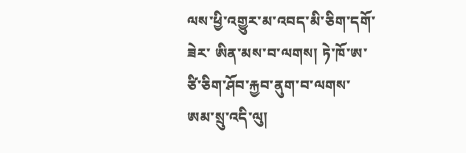ལས་ཕྱི་འགྱུར་མ་འབད་མི་ཅིག་དགོ་ཟེར་ ཨིན་མས་བ་ལགས། ཏེ་ཁོ་ཨ་ཙི་ཅིག་ཤོབ་རྐྱབ་ནུག་བ་ལགས་ཨམ་སྲུ་འདི་ལུ།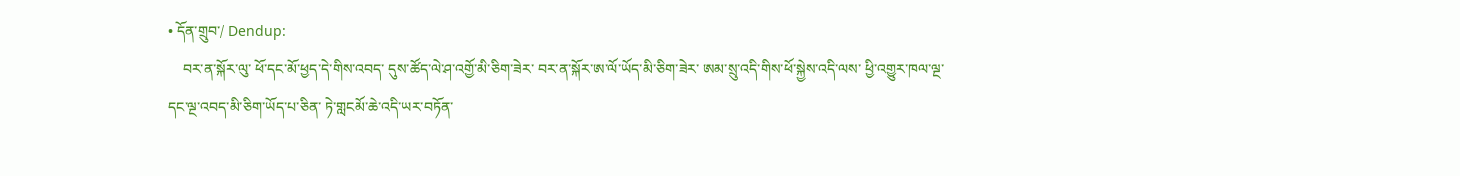• དོན་གྲུབ་/ Dendup:
    བར་ན་སྐོར་ལུ་ ཕོ་དང་མོ་ཕྱད་དེ་གིས་འབད་ དུས་ཚོད་ལེ་ཤ་འགྱོ་མི་ཅིག་ཟེར་ བར་ན་སྐོར་ཨ་ལོ་ཡོད་མི་ཅིག་ཟེར་ ཨམ་སྲུ་འདི་གིས་ཕོ་སྐྱེས་འདི་ལས་ ཕྱི་འགྱུར་ཁལ་ལྔ་དང་ལྔ་འབད་མི་ཅིག་ཡོད་པ་ཅིན་ ཏེ་གླངམོ་ཆེ་འདི་ཡར་བཏོན་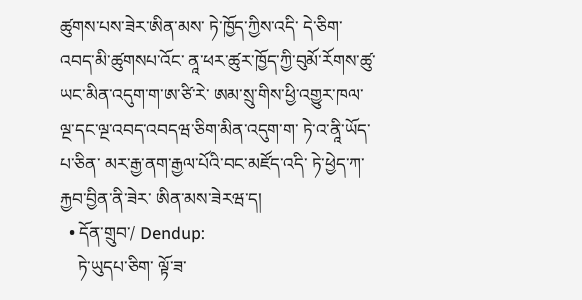ཚུགས་པས་ཟེར་ཨིན་མས་ ཏེ་ཁྱོད་ཀྱིས་འདི་ དེ་ཅིག་འབད་མི་ཚུགསཔ་འོང་ ནཱ་ཕར་ཚུར་ཁྱོད་ཀྱི་བུམོ་རོགས་ཚུ་ཡང་མིན་འདུག་ག་ཨ་ཙི་རེ་ ཨམ་སྲུ་གིས་ཕྱི་འགྱུར་ཁལ་ལྔ་དང་ལྔ་འབད་འབདཝ་ཅིག་མིན་འདུག་ག་ ཏེ་འ་ནཱི་ཡོད་པ་ཅིན་ མར་རྒྱ་ནག་རྒྱལ་པོའི་བང་མཛོད་འདི་ ཏེ་ཕྱེད་ཀ་ རྐྱབ་བྱིན་ནི་ཟེར་ ཨིན་མས་ཟེརཝ་ད།
  • དོན་གྲུབ་/ Dendup:
    ཏེ་ཡུདཔ་ཅིག་ ལྟོ་ཟ་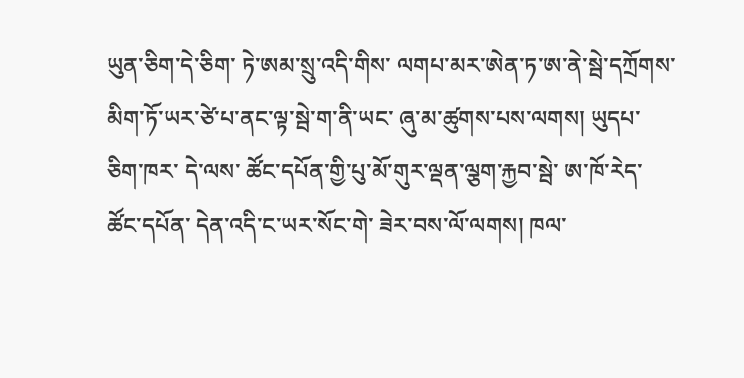ཡུན་ཅིག་དེ་ཅིག་ ཏེ་ཨམ་སྲུ་འདི་གིས་ ལགཔ་མར་ཨེན་ཏ་ཨ་ནེ་སྦེ་དཀྲོགས་ མིག་ཏོ་ཡར་ཙེ་པ་ནང་ལྟ་སྦེ་ག་ནི་ཡང་ ཞུ་མ་ཚུགས་པས་ལགས། ཡུདཔ་ཅིག་ཁར་ དེ་ལས་ ཚོང་དཔོན་གྱི་པུ་མོ་གུར་ལྡན་ལྕག་རྐྱབ་སྦེ་ ཨ་ཁོ་རེད་ཚོང་དཔོན་ དེན་འདི་ང་ཡར་སོང་གེ་ ཟེར་བས་ལོ་ལགས། ཁལ་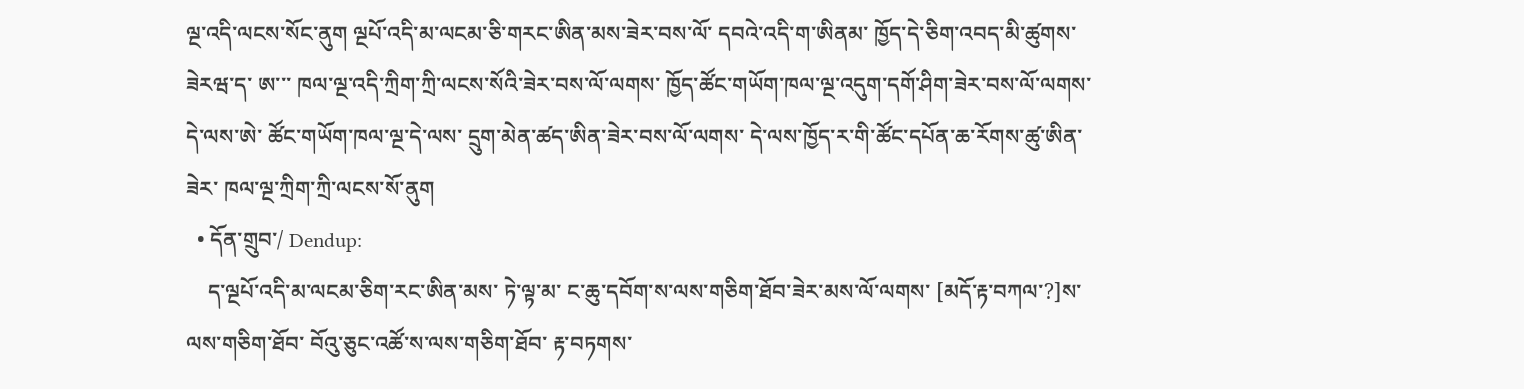ལྔ་འདི་ལངས་སོང་ནུག ལྔཔོ་འདི་མ་ལངམ་ཅི་གརང་ཨིན་མས་ཟེར་བས་ལོ་ དབའེ་འདི་ག་ཨིནམ་ ཁྱོད་དེ་ཅིག་འབད་མི་ཚུགས་ཟེརཝ་ད་ ཨ་་་ ཁལ་ལྔ་འདི་ཀྲིག་ཀྲི་ལངས་སོའི་ཟེར་བས་ལོ་ལགས་ ཁྱོད་ཚོང་གཡོག་ཁལ་ལྔ་འདུག་དགོ་ཤིག་ཟེར་བས་ལོ་ལགས་ དེ་ལས་ཨེ་ ཚོང་གཡོག་ཁལ་ལྔ་དེ་ལས་ དྲུག་མེན་ཚད་ཨིན་ཟེར་བས་ལོ་ལགས་ དེ་ལས་ཁྱོད་ར་གི་ཚོང་དཔོན་ཆ་རོགས་ཚུ་ཨིན་ཟེར་ ཁལ་ལྔ་ཀྲིག་ཀྲི་ལངས་སོ་ནུག
  • དོན་གྲུབ་/ Dendup:
    ད་ལྔཔོ་འདི་མ་ལངམ་ཅིག་རང་ཨིན་མས་ ཏེ་ལྟ་མ་ ང་ཆུ་དབོག་ས་ལས་གཅིག་ཐོབ་ཟེར་མས་ལོ་ལགས་ [མདོ་རྟ་བཀལ་?]ས་ལས་གཅིག་ཐོབ་ བོའུ་ཅུང་འཚོ་ས་ལས་གཅིག་ཐོབ་ རྟ་བཏགས་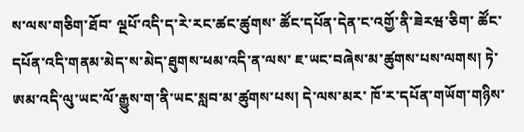ས་ལས་གཅིག་ཐོབ་ ལྔཔོ་འདི་ད་རེ་རང་ཚང་ཚུགས་ ཚོང་དཔོན་དེན་ང་འགྱོ་ནི་ཟེརཝ་ཅིག་ ཚོང་དཔོན་འདི་གནམ་མེད་ས་མེད་ཐུགས་ཕམ་འདི་ན་ལས་ ཇ་ཡང་བཞེས་མ་ཚུགས་པས་ལགས། ཏེ་ཨམ་འདི་ལུ་ཡང་ལོ་རྒྱུས་ག་ནི་ཡང་སླབ་མ་ཚུགས་པས། དེ་ལས་མར་ ཁོ་ར་དཔོན་གཡོག་གཉིས་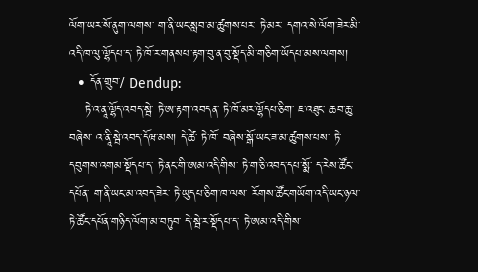ལོག་ཡར་སོ་ནུག་ལགས་ ག་ནི་ཡང་སླབ་མ་ཚུགས་པར་ ཏེ་མར་ དགའ་སེ་ལོག་ཟེར་མི་འདི་ཁ་ལུ་ལྷོདཔ་ད་ ཏེ་ཁོ་ར་གནསཔ་རྟག་བུ་ན་བུ་སྡོད་མི་གཅིག་ཡོདཔ་མས་ལགས།
  • དོན་གྲུབ་/ Dendup:
    ཏེ་འ་ནཱ་ལྷོད་འབད་སྦེ་ ཏེ་ཨ་རྟག་འབདན་ ཏེ་ཁོ་མར་ལྷོདཔ་ཅིག་ ཇ་འཐུང་ ཆབ་ཆུ་བཞེས་ འ་ནཱི་སྦེ་འབད་དོཝ་མས། དེ་ཚེ་ ཏེ་ཁོ་ བཞེས་སྒོ་ཡང་ཟ་མ་ཚུགས་པས་ ཏེ་དབུགས་འགམ་སྡོདཔ་ད་ ཏེ་ནང་གི་ཨམ་འདི་གིས་ ཏེ་ག་ཅི་འབད་དཔ་སྨོ་ ད་རེས་ཚོང་དཔོན་ ག་ནི་ཡང་མ་འབད་ཟེར་ ཏེ་ཡུདཔ་ཅིག་ཁ་ལས་ རོགས་ཚོང་གཡོག་འདི་ཡང་ཉལ་ ཏེ་ཚོང་དཔོན་གཉིད་ལོག་མ་བཏུབ་ དེ་སྦེ་ར་སྡོདཔ་ད་ ཏེ་ཨམ་འདི་གིས་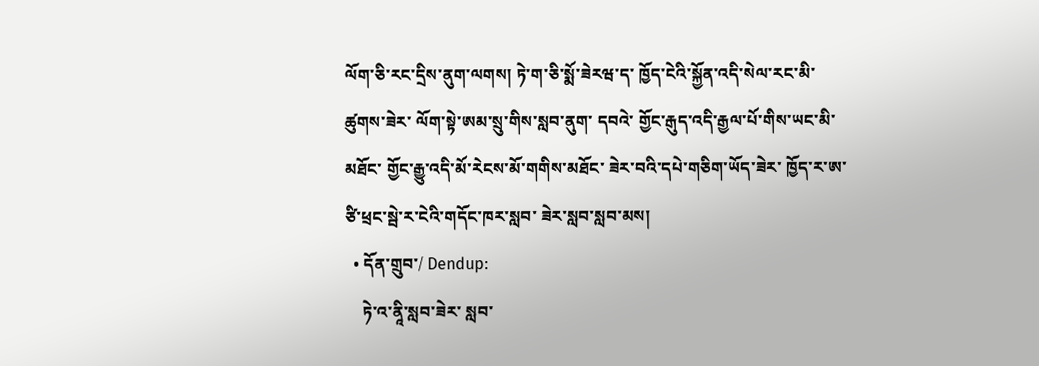ལོག་ཅི་རང་དྲིས་ནུག་ལགས། ཏེ་ག་ཅི་སྨོ་ཟེརཝ་ད་ ཁྱོད་ངེའི་སྐྱོན་འདི་སེལ་རང་མི་ཚུགས་ཟེར་ ལོག་སྟེ་ཨམ་སྲུ་གིས་སླབ་ནུག་ དབའེ་ གྱོང་རྒུད་འདི་རྒྱལ་པོ་གིས་ཡང་མི་མཐོང་ གྱོང་རྒྱུ་འདི་མོ་རེངས་མོ་གགིས་མཐོང་ ཟེར་བའི་དཔེ་གཅིག་ཡོད་ཟེར་ ཁྱོད་ར་ཨ་ཙི་ཕྲང་སྦེ་ར་ངེའི་གདོང་ཁར་སླབ་ ཟེར་སླབ་སླབ་མས།
  • དོན་གྲུབ་/ Dendup:
    ཏེ་འ་ནཱི་སླབ་ཟེར་ སླབ་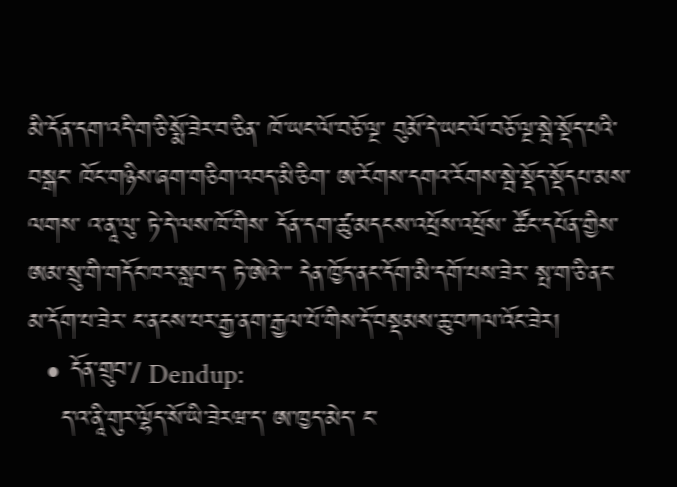མི་དོན་དག་འདི་ག་ཅི་སྨོ་ཟེར་བ་ཅིན་ ཁོ་ཡང་ལོ་བཅོ་ལྔ་ བུམོ་དེ་ཡང་ལོ་བཅོ་ལྔ་སྦེ་སྡོད་པའི་བསྒང་ ཁོང་གཉིས་ཞག་གཅིག་འབད་མི་ཅིག་ ཨ་རོགས་དགའ་རོགས་སྦེ་སྡོད་སྡོདཔ་མས་ལགས་ འ་ནཱ་ལུ་ ཏེ་དེ་ལས་ཁོ་གིས་ དོན་དག་ཚུ་མདངས་འཕྲོས་འཕྲོས་ ཚོང་དཔོན་གྱིས་ཨམ་སྲུ་གི་གདོང་ཁར་སླབ་ད་ ཏེ་ཨེའེ་་་ དེན་ཁྱོད་ནང་དོག་མི་དགོ་པས་ཟེར་ སྤ་ག་ཅི་ནང་མ་དོག་པ་ཟེར་ ང་ནངས་པར་རྒྱ་ནག་རྒྱལ་པོ་གིས་དོ་བསྡམས་ཆུ་བཀལ་འོང་ཟེར།
  • དོན་གྲུབ་/ Dendup:
    ད་འ་ནཱི་གུར་ལྷོད་སོ་ཡི་ཟེརཝ་ད་ ཨ་ཁྱད་མེད་ ང་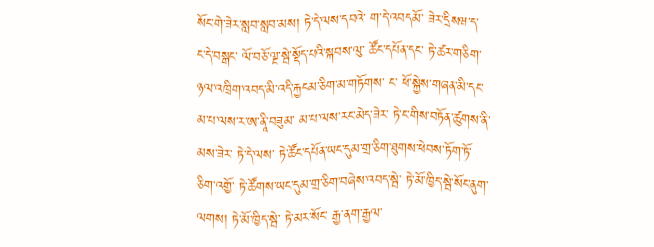སོང་གེ་ཟེར་སླབ་སླབ་མས། ཏེ་དེ་ལས་དབའེ་ ག་དེ་འབདམོ་ ཟེར་དྲིསཝ་ད་ ང་དེ་བསྒང་ ལོ་བཅོ་ལྔ་སྦེ་སྡོད་པའི་སྐབས་ལུ་ ཚོང་དཔོན་དང་ ཏེ་ཚར་གཅིག་ཉལ་འཁྲིག་འབད་མི་འདི་རྐྱངམ་ཅིག་མ་གཏོགས་ ང་ ཕོ་སྐྱེས་གཞན་མི་དང་ མ་པ་ལས་ར་ཨ་ནཱི་བཟུམ་ མ་པ་ལས་རང་མེད་ཟེར་ ཏེ་ང་གིས་བཏོན་ཚུགས་ནི་མས་ཟེར་ ཏེ་དེ་ལས་ ཏེ་ཚོང་དཔོན་ཡང་དུམ་གྲ་ཅིག་ཐུགས་ཕེབས་ཏོག་ཏོ་ཅིག་འགྱོ་ ཏེ་ཚོགས་ཡང་དུམ་གྲ་ཅིག་བཞེས་འབད་སྦེ་ ཏེ་མོ་ཁྱིད་སྦེ་སོང་ནུག་ལགས། ཏེ་མོ་ཁྱིད་སྦེ་ ཏེ་མར་སོང་ རྒྱ་ནག་རྒྱལ་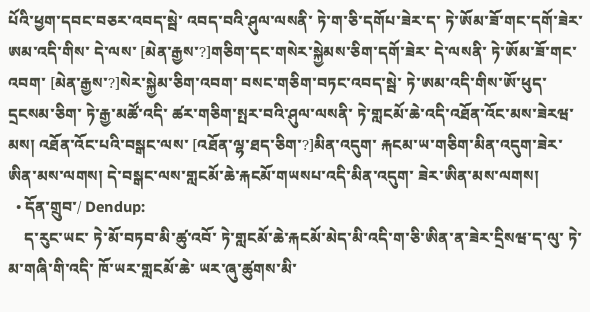པོའི་ཕྱག་དབང་བཅར་འབད་སྦེ་ འབད་བའི་ཤུལ་ལསནི་ ཏེ་ག་ཅི་དགོཔ་ཟེར་ད་ ཏེ་ཨོམ་ཟོ་གང་དགོ་ཟེར་ཨམ་འདི་གིས་ དེ་ལས་ [མེན་རྒྱས་?]གཅིག་དང་གསེར་སྐྱེམས་ཅིག་དགོ་ཟེར་ དེ་ལསནི་ ཏེ་ཨོམ་ཟོ་གང་འབག་ [མེན་རྒྱས་?]སེར་སྐྱེམ་ཅིག་འབག་ བསང་གཅིག་བཏང་འབད་སྦེ་ ཏེ་ཨམ་འདི་གིས་ཨོ་ཕུད་དྲངསམ་ཅིག་ ཏེ་རྒྱ་མཚོ་འདི་ ཚར་གཅིག་སྤར་བའི་ཤུལ་ལསནི་ ཏེ་གླངམོ་ཆེ་འདི་འཐོན་འོང་མས་ཟེརཝ་མས། འཐོན་འོང་པའི་བསྒང་ལས་ [འཐོན་ལྷ་ཐད་ཅིག་?]མིན་འདུག་ རྐངམ་ཡ་གཅིག་མིན་འདུག་ཟེར་ ཨིན་མས་ལགས། དེ་བསྒང་ལས་གླངམོ་ཆེ་རྐངམོ་གཡསཔ་འདི་མིན་འདུག་ ཟེར་ཨིན་མས་ལགས།
  • དོན་གྲུབ་/ Dendup:
    ད་རུང་ཡང་ ཏེ་མོ་བཏབ་མི་ཚུ་འབོ་ ཏེ་གླངམོ་ཆེ་རྐངམོ་མེད་མི་འདི་ག་ཅི་ཨིན་ན་ཟེར་དྲིསཝ་ད་ལུ་ ཏེ་མ་གཞི་གི་འདི་ ཁོ་ཡར་གླངམོ་ཆེ་ ཡར་ཞུ་ཚུགས་མི་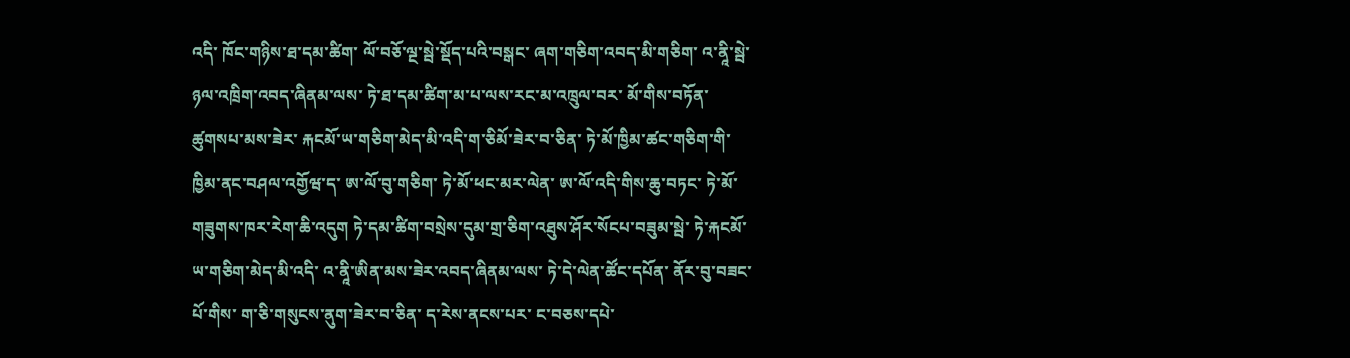འདི་ ཁོང་གཉིས་ཐ་དམ་ཚིག་ ལོ་བཅོ་ལྔ་སྦེ་སྡོད་པའི་བསྒང་ ཞག་གཅིག་འབད་མི་གཅིག་ འ་ནཱི་སྦེ་ཉལ་འཁྲིག་འབད་ཞིནམ་ལས་ ཏེ་ཐ་དམ་ཚིག་མ་པ་ལས་རང་མ་འཁྲུལ་བར་ མོ་གིས་བཏོན་ཚུགསཔ་མས་ཟེར་ རྐངམོ་ཡ་གཅིག་མེད་མི་འདི་ག་ཅིམོ་ཟེར་བ་ཅིན་ ཏེ་མོ་ཁྱིམ་ཚང་གཅིག་གི་ཁྱིམ་ནང་བཤལ་འགྱོཝ་ད་ ཨ་ལོ་བུ་གཅིག་ ཏེ་མོ་ཕང་མར་ལེན་ ཨ་ལོ་འདི་གིས་ཆུ་བཏང་ ཏེ་མོ་གཟུགས་ཁར་རེག་ཆི་འདུག ཏེ་དམ་ཚིག་བསྲེས་དུམ་གྲ་ཅིག་འཐུས་ཤོར་སོངཔ་བཟུམ་སྦེ་ ཏེ་རྐངམོ་ཡ་གཅིག་མེད་མི་འདི་ འ་ནཱི་ཨིན་མས་ཟེར་འབད་ཞིནམ་ལས་ ཏེ་དེ་ལེན་ཚོང་དཔོན་ ནོར་བུ་བཟང་པོ་གིས་ ག་ཅི་གསུངས་ནུག་ཟེར་བ་ཅིན་ ད་རེས་ནངས་པར་ ང་བཅས་དཔེ་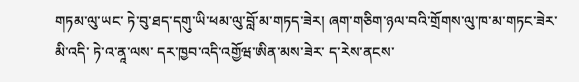གཏམ་ལུ་ཡང་ ཏེ་བུ་ཐད་དགུ་ཡི་ཕམ་ལུ་བློ་མ་གཏད་ཟེར། ཞག་གཅིག་ཉལ་བའི་གྲོགས་ལུ་ཁ་མ་གཏང་ཟེར་མི་འདི་ ཏེ་འ་ནཱ་ལས་ དར་ཁྱབ་འདི་འགྱོཝ་ཨིན་མས་ཟེར་ ད་རེས་ནངས་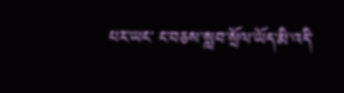པར་ཡང་ ང་བཅས་སླབ་སྲོལ་ཡོད་མི་འདི་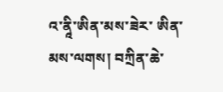འ་ནཱི་ཨིན་མས་ཟེར་ ཨིན་མས་ལགས། བཀྲིན་ཆེ་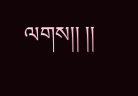ལགས།། །།